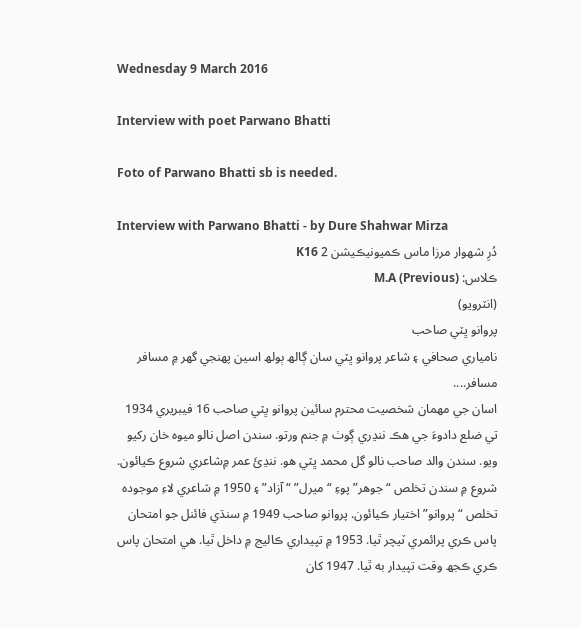Wednesday 9 March 2016

Interview with poet Parwano Bhatti

Foto of Parwano Bhatti sb is needed.

Interview with Parwano Bhatti - by Dure Shahwar Mirza
دُرِ شھوار مرزا ماس ڪميونيڪيشن 2 K16
ڪلاس: M.A (Previous)
(انٽرويو)
پروانو ڀٽي صاحب
نامياري صحافي ۽ شاعر پروانو ڀٽي سان ڳالھ ٻولھ اسين پھنجي گھر ۾ مسافر مسافر....
اسان جي مھمان شخصيت محترم سائين پروانو ڀٽي صاحب 16 فيبريري 1934 تي ضلع دادوءَ جي هڪ ننڍري ڳوٺ ۾ جنم ورتو. سندن اصل نالو ميوه خان رکيو ويو. سندن والد صاحب نالو گل محمد ڀٽي هو. ننڍئَ عمر ۾شاعري شروع ڪيائون. شروع ۾ سندن تخلص “جوهر” پوءِ “ميرل” “آزاد” ۽ 1950 ۾ شاعري لاءِ موجوده تخلص “پروانو” اختيار ڪيائون. پروانو صاحب 1949 ۾ سنڌي فائنل جو امتحان پاس ڪري پرائمري ٽيچر ٿيا. 1953 ۾ تپيداري ڪاليج ۾ داخل ٿيا. هي امتحان پاس ڪري ڪجھ وقت تپيدار به ٿيا. 1947 کان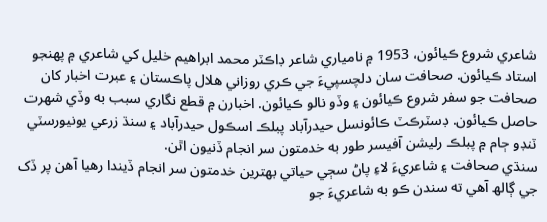شاعري شروع ڪيائون، 1953 ۾ نامياري شاعر ڊاڪٽر محمد ابراهيم خليل کي شاعري ۾ پهنجو استاد ڪيائون. صحافت سان دلچسپيءَ جي ڪري روزاني هلال پاڪستان ۽ عبرت اخبار کان صحافت جو سفر شروع ڪيائون ۽ وڏو نالو ڪيائون. اخبارن ۾ قطع نگاري سبب به وڏي شهرت حاصل ڪيائون. ڊسٽرڪٽ ڪائونسل حيدرآباد پبلڪ اسڪول حيدرآباد ۽ سنڌ زرعي يونيورسٽي ٽنڊو ڄام ۾ پبلڪ رليشن آفيسر طور به خدمتون سر انجام ڏنيون اٿن.
سنڌي صحافت ۽ شاعريءَ لاءِ پاڻ سڄي حياتي بهترين خدمتون سر انجام ڏيندا رهيا آهن پر ڏک جي ڳالھ آهي ته سندن ڪو به شاعريءَ جو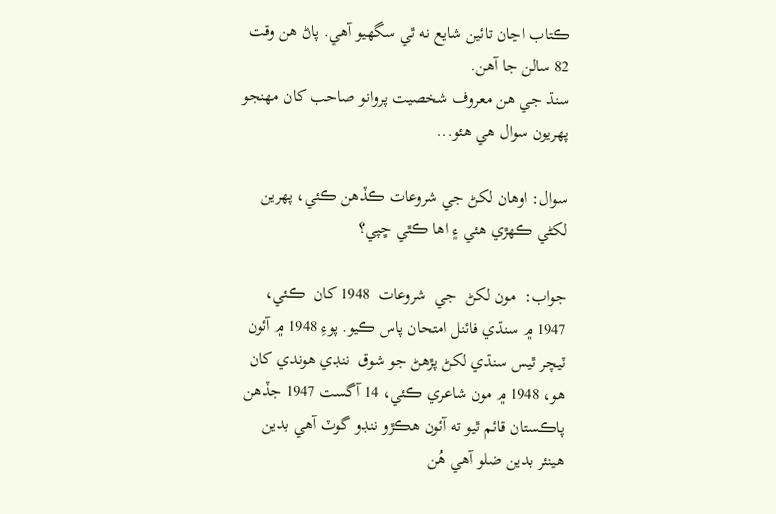ڪتاب اڃان تائين شايع نه ٿي سگهيو آهي. پاڻ هن وقت 82 سالن جا آهن.
سنڌ جي هن معروف شخصيت پروانو صاحب کان مهنجو پهريون سوال هي هئو...

سوال: اوهان لکڻ جي شروعات ڪڏهن ڪئي، پهرين لکڻي ڪهڙي هئي ۽ اها ڪٿي ڇپي؟

جواب:  مون لکڻ  جي  شروعات  1948 کان  ڪئي، 1947 ۾ سنڌي فائنل امتحان پاس ڪيو. پوءِ 1948 ۾ آئون ٽيچر ٿيس سنڌي لکڻ پڙهڻ جو شوق  ننڊي هوندي کان هو، 1948 ۾ مون شاعري ڪئي، 14 آگست 1947 جڏهن پاڪستان قائم ٿيو ته آئون هڪڙو ننڊو گوٽ آهي بدين هينئر بدين ضلو آهي هُن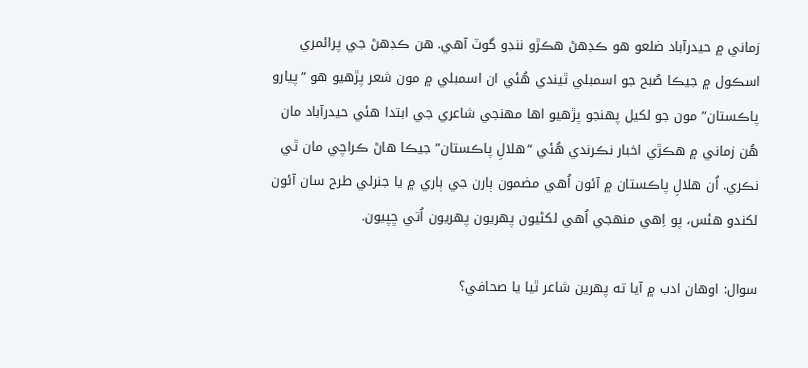زماني ۾ حيدرآباد ضلعو هو ڪڊهڻ هڪڙو ننڊو گوٽ آهي. هن ڪڊهڻ جي پرائمري اسڪول ۾ جيڪا صُبح جو اسمبلي ٿيندي هُئي ان اسمبلي ۾ مون شعر پڙهيو هو “پيارو پاڪستان” مون جو لکيل پهنجو پڙهيو اها مهنجي شاعري جي ابتدا هئي حيدرآباد مان هُن زماني ۾ هڪڙي اخبار نڪرندي هُئي “هلالِ پاڪستان” جيڪا هاڻ ڪراچي مان ٿي نڪري. اُن هلالِ پاڪستان ۾ آئون اُهي مضمون ٻارن جي ٻاري ۾ يا جنرلي طرح سان آئون لکندو هئس، پو اِهي منهجي اُهي لکڻيون پهريون پهريون اُتي ڇپيون.

سوال: اوهان ادب ۾ آيا ته پهرين شاعر ٿيا يا صحافي؟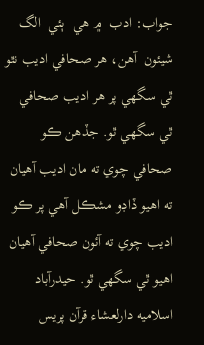جواب: ادب  ۾ هي  ٻئي  الگ  شيئون  آهن، هر صحافي اديب نٿو ٿي سگهي پر هر اديب صحافي ٿي سگهي ٿو. جڏهن ڪو صحافي چوي ته مان اديب آهيان ته اهيو ڏاڊو مشڪل آهي پر ڪو اديب چوي ته آئون صحافي آهيان اهيو ٿي سگهي ٿو. حيدرآباد اسلاميه دارلعشاء قرآن پريس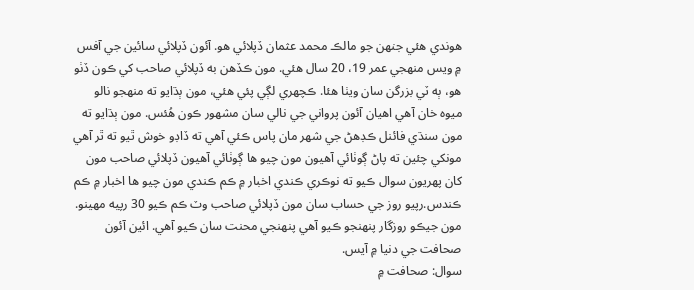هوندي هئي جنهن جو مالڪ محمد عثمان ڏپلائي هو. آئون ڏپلائي سائين جي آفس ۾ ويس منهجي عمر 19، 20 سال هئي. مون ڪڏهن به ڏپلائي صاحب کي ڪون ڏٺو هو، ٻه ٽي بزرگن سان ويٺا هئا. ڪچهري لڳي پئي هئي، مون ٻڌايو ته منهجو نالو ميوه خان آهي اهيان آئون پرواني جي نالي سان مشهور ڪون هُئس. مون ٻڌايو ته مون سنڌي فائنل ڪڊهڻ جي شهر مان پاس ڪئي آهي ته ڏاڊو خوش ٿيو ته ٿر آهي مونکي چئين ته پاڻ ڳوٺائي آهيون مون چيو ها ڳوٺائي آهيون ڏپلائي صاحب مون کان پهريون سوال ڪيو ته نوڪري ڪندي اخبار ۾ ڪم ڪندي مون چيو ها اخبار ۾ ڪم ڪندس.رپيو روز جي حساب سان مون ڏپلائي صاحب وٽ ڪم ڪيو 30 رپيه مهينو. مون جيڪو روزگار پنهنجو ڪيو آهي پنهنجي محنت سان ڪيو آهي. ائين آئون صحافت جي دنيا ۾ آيس.
سوال: صحافت ۾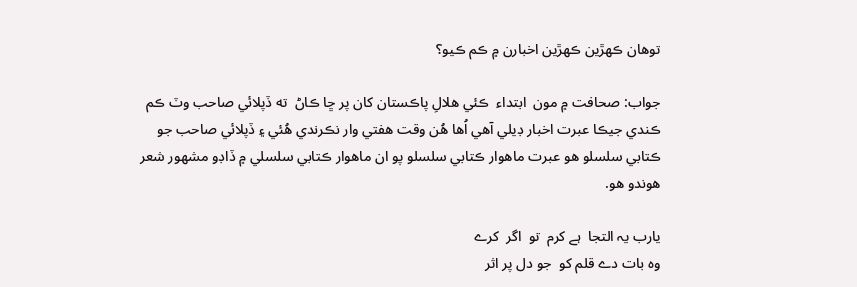توهان ڪهڙين ڪهڙين اخبارن ۾ ڪم ڪيو؟

جواب: صحافت ۾ مون  ابتداء  ڪئي هلالِ پاڪستان کان پر ڇا ڪاڻ  ته ڏپلائي صاحب وٽ ڪم ڪندي جيڪا عبرت اخبار ڊيلي آهي اُها هُن وقت هفتي وار نڪرندي هُئي ۽ ڏپلائي صاحب جو ڪتابي سلسلو هو عبرت ماهوار ڪتابي سلسلو پو ان ماهوار ڪتابي سلسلي ۾ ڏاڊو مشهور شعر هوندو هو.

یارب یہ التجا  ہے کرم  تو  اگر  کرے
وہ بات دے قلم کو  جو دل پر اثر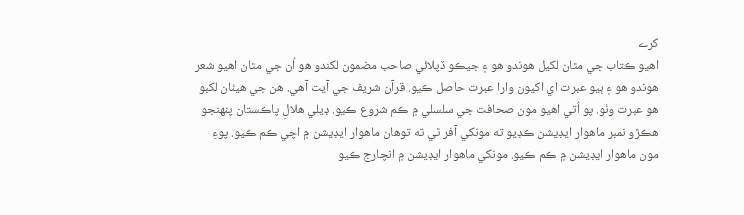کرے
اهيو ڪتاب جي مٿان لکيل هوندو هو ۽ جيڪو ڏپلائي صاحب مضمون لکندو هو اُن جي مٿان اهيو شعر هوندو هو ۽ ٻيو عبرت اي اکيون وارا عبرت حاصل ڪيو. قرآن شريف جي آيت آهي. هن جي هيٺان لکبو هو عبرت وٺو. پو اُتي اهيو مون صحافت جي سلسلي ۾ ڪم شروع ڪيو. ڊيلي هلالِ پاڪستان پنهنجو هڪڙو نمبر ماهوار ايڊيشن ڪڊيو ته مونکي آفر ٿي ته توهان ماهوار ايڊيشن ۾ اچي ڪم ڪيو. پوءِ مون ماهوار ايڊيشن ۾ ڪم ڪيو. مونکي ماهوار ايڊيشن ۾ انچارج ڪيو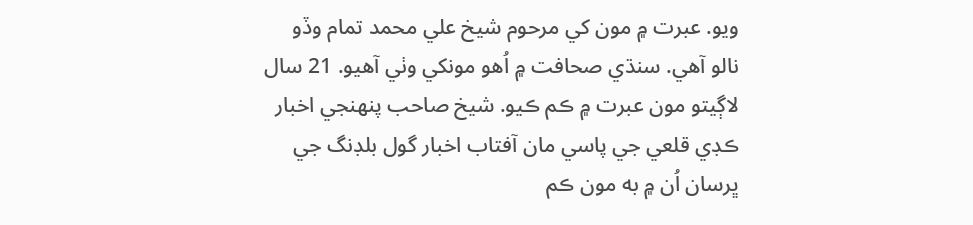ويو. عبرت ۾ مون کي مرحوم شيخ علي محمد تمام وڏو نالو آهي. سنڌي صحافت ۾ اُهو مونکي وٺي آهيو. 21 سال لاڳيتو مون عبرت ۾ ڪم ڪيو. شيخ صاحب پنهنجي اخبار ڪڊي قلعي جي پاسي مان آفتاب اخبار گول بلڊنگ جي ڀرسان اُن ۾ به مون ڪم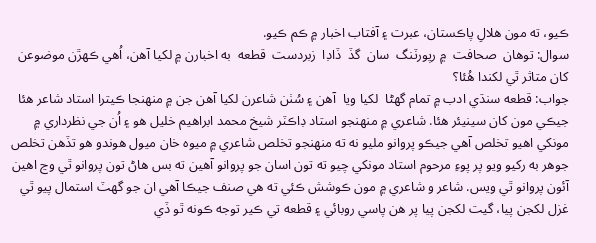ڪيو، ته مون هلالِ پاڪستان، عبرت ۽ آفتاب اخبار ۾ ڪم ڪيو.
سوال: توهان  صحافت  ۾ رپورٽنگ  سان  گڏ  ڏاڊا  زبردست  قطعه  به اخبارن ۾ لکيا آهن، اُهي ڪهڙن موضوعن کان متاثر ٿي لکندا هُئا؟
جواب: قطعه سنڌي ادب ۾ تمام گهڻا  لکيا ويا  آهن ۽ سُٺن شاعرن لکيا آهن جن ۾ منهنجا ڪيترا استاد شاعر هئا جيڪي مون کان سينيئر هئا. شاعري ۾ منهنجو استاد ڊاڪٽر شيخ محمد ابراهيم خليل هو ۽ اُن جي نظرداري ۾ مونکي اهيو تخلص آهي جيڪو پروانو مليو نه ته منهنجو تخلص شاعري ۾ ميوه خان ميول هوندو هو تڏهن تخلص جوهر به رکيو ويو پر پوءِ مرحوم استاد مونکي چيو ته تون اسان جو پروانو آهين ته بس هاڻ تون پروانو ٿي وڃ اهين آئون پروانو ٿي ويس. شاعر و شاعري ۾ مون ڪوشش ڪئي ته هي صنف جيڪا آهي ان جو گهٽ استمال پيو ٿي غزل لکجن پيا، گيت لکجن پيا پر هن پاسي روبائي ۽ قطعه تي ڪير توجه ڪونه ٿو ڏي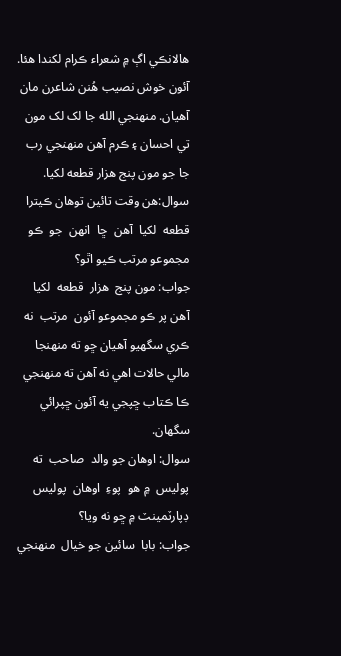هالانڪي اڳ ۾ شعراء ڪرام لکندا هئا. آئون خوش نصيب هُنن شاعرن مان آهيان. منهنجي الله جا لک لک مون تي احسان ۽ ڪرم آهن منهنجي رب جا جو مون پنج هزار قطعه لکيا.
سوال:هن وقت تائين توهان ڪيترا قطعه  لکيا  آهن  ڇا  انهن  جو  ڪو مجموعو مرتب ڪيو اٿو؟
جواب: مون پنج  هزار  قطعه  لکيا  آهن پر ڪو مجموعو آئون  مرتب  نه ڪري سگهيو آهيان ڇو ته منهنجا مالي حالات اهي نه آهن ته منهنجي ڪا ڪتاب ڇپجي يه آئون ڇپرائي سگهان.
سوال: اوهان جو والد  صاحب  ته  پوليس  ۾ هو  پوءِ  اوهان  پوليس ڊپارٽمينٽ ۾ ڇو نه ويا؟
جواب: بابا  سائين جو خيال  منهنجي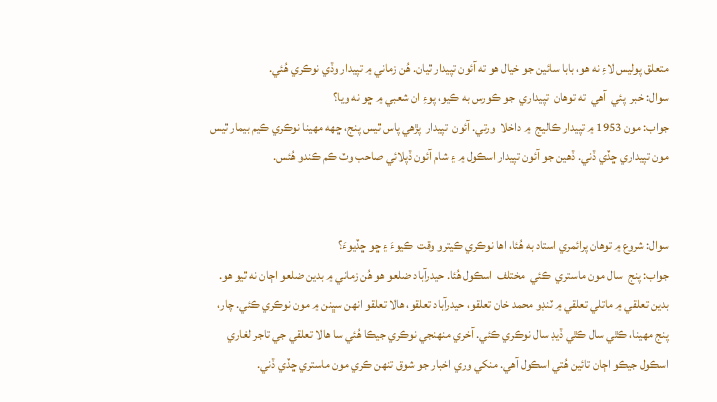متعلق پوليس لاءِ نه هو، بابا سائين جو خيال هو ته آئون تپيدار ٿيان. هُن زماني ۾ تپيدار وڏي نوڪري هُئي.
سوال: خبر  پئي  آهي  ته توهان  تپيداري  جو ڪورس به ڪيو، پوءِ ان شعبي ۾ ڇو نه ويا؟
جواب: مون 1953 ۾ تپيدار ڪاليج  ۾ داخلا  ورتي. آئون  تپيدار  پڙهي پاس ٿيس پنج، ڇهه مهينا نوڪري ڪيم بيمار ٿيس مون تپيداري ڇڏي ڏني. ڏهين جو آئون تپيدار اسڪول ۾ ۽ شام آئون ڏپلائي صاحب وٽ ڪم ڪندو هُئس.


سوال: شروع ۾ توهان پرائمري استاد به هُئا، اها نوڪري ڪيترو وقت  ڪيوءَ ۽ ڇو ڇڏيوءَ؟
جواب: پنج  سال مون ماستري  ڪئي  مختلف  اسڪول هُئا. حيدرآباد ضلعو هو هُن زماني ۾ بدين ضلعو اڄان نه ٿيو هو. بدين تعلقي ۾ ماتلي تعلقي ۾ ٽنڊو محمد خان تعلقو، حيدرآباد تعلقو، هالا تعلقو انهن سڀنن ۾ مون نوڪري ڪئي. چار، پنج مهينا، ڪٿي سال ڪٿي ڏيڊ سال نوڪري ڪئي. آخري منهنجي نوڪري جيڪا هُئي سا هالا تعلقي جي تاجر لغاري اسڪول جيڪو اڄان تائين هُتي اسڪول آهي. منکي وري اخبار جو شوق تنهن ڪري مون ماستري ڇڏي ڏني.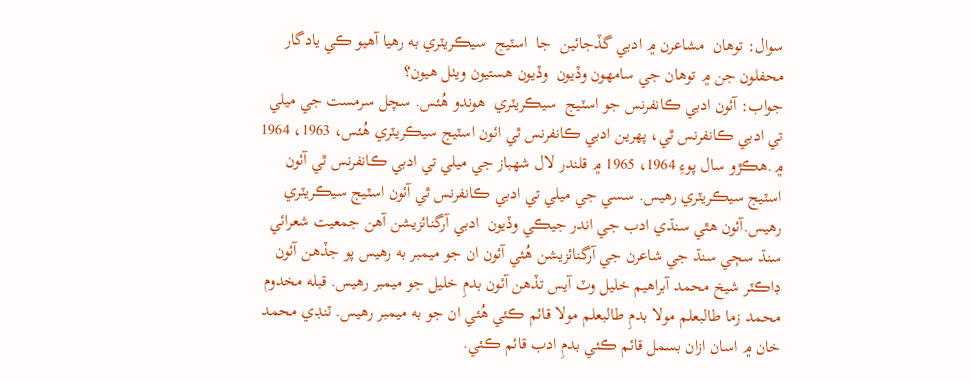سوال: توهان  مشاعرن ۾ ادبي گڏجائين  جا  اسٽيج  سيڪريٽري به رهيا آهيو ڪي يادگار محفلون جن ۾ توهان جي سامهون وڏيون  وڏيون هستيون ويٺل هيون؟
جواب: آئون ادبي ڪانفرنس جو اسٽيج  سيڪريٽري  هوندو هُئس. سچل سرمست جي ميلي تي ادبي ڪانفرنس ٿي، پهرين ادبي ڪانفرنس ٿي ائون اسٽيج سيڪريٽري هُئس، 1963، 1964 ۾.هڪڙو سال پوءِ 1964، 1965 ۾ قلندر لال شهباز جي ميلي تي ادبي ڪانفرنس ٿي آئون اسٽيج سيڪريٽري رهيس. سسي جي ميلي تي ادبي ڪانفرنس ٿي آئون اسٽيج سيڪريٽري رهيس.آئون هٿي سنڌي ادب جي اندر جيڪي وڏيون  ادبي آرگنائزيشن آهن جمعيت شعرائي سنڌ سڄي سنڌ جي شاعرن جي آرگنائزيشن هُئي آئون ان جو ميمبر به رهيس پو جڏهن آئون ڊاڪٽر شيخ محمد آبراهيم خليل وٽ آيس تڏهن آئون بدمِ خليل جو ميمبر رهيس. قبله مخدوم محمد زما طالبعلم مولا بدمِ طالبعلم مولا قائم ڪئي هُئي ان جو به ميمبر رهيس. ٽنڊي محمد خان ۾ اسان ازان بسمل قائم ڪئي بدمِ ادب قائم ڪئي.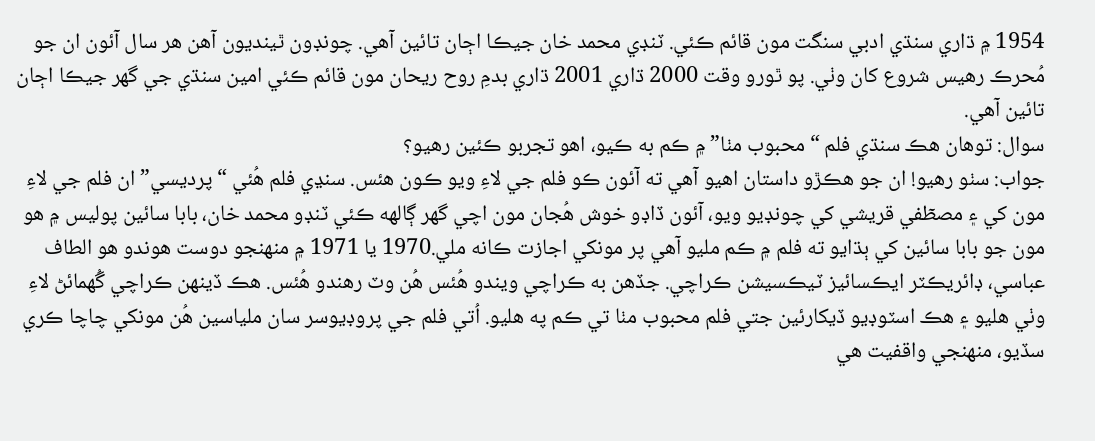1954 ۾ ڌاري سنڌي ادبي سنگت مون قائم ڪئي. ٽنڊي محمد خان جيڪا اڄان تائين آهي. چونڊون ٿينديون آهن هر سال آئون ان جو مُحرڪ رهيس شروع کان وٺي. پو ٿورو وقت 2000 ڌاري 2001 ڌاري بدمِ روح ريحان مون قائم ڪئي امين سنڌي جي گهر جيڪا اڄان تائين آهي.
سوال: توهان هڪ سنڌي فلم “محبوب مٺا” ۾ ڪم به ڪيو، اهو تجربو ڪئين رهيو؟
جواب: سٺو رهيو! ان جو هڪڙو داستان اهيو آهي ته آئون ڪو فلم جي لاءِ ويو ڪون هئس. سنڍي فلم هُئي “پرديسي” ان فلم جي لاءِ مون کي ۽ مصطٓفي قريشي کي چونڊيو ويو، آئون ڏاڊو خوش هُجان مون اچي گهر ڳالهه ڪئي ٽنڊو محمد خان، بابا سائين پوليس ۾ هو مون جو بابا سائين کي ٻڌايو ته فلم ۾ ڪم مليو آهي پر مونکي اجازت ڪانه ملي.1970 يا 1971 ۾ منهنجو دوست هوندو هو الطاف عباسي، ڊائريڪٽر ايڪسائيز ٽيڪسيشن ڪراچي. جڏهن به ڪراچي ويندو هُئس هُن وٽ رهندو هُئس. هڪ ڏينهن ڪراچي گُهمائڻ لاءِ وٺي هليو ۽ هڪ اسٽوڊيو ڏيکارئين جتي فلم محبوب مٺا تي ڪم په هليو. اُتي فلم جي پروڊيوسر سان ملياسين هُن مونکي چاچا ڪري سڏيو، منهنجي واقفيت هي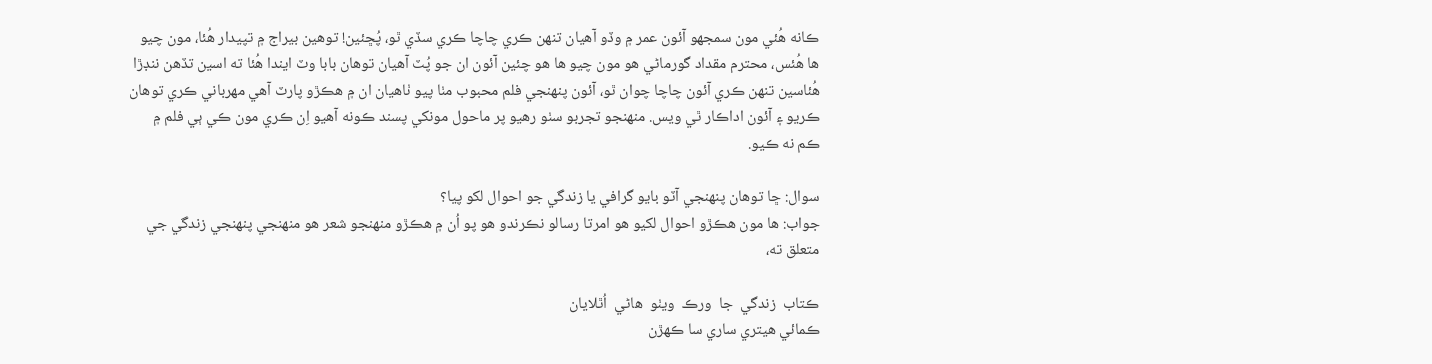ڪانه هُئي مون سمجهو آئون عمر ۾ وڏو آهيان تنهن ڪري چاچا ڪري سڏي ٿو، پُڇئين! توهين بيراج ۾ تپيدار هُئا، مون چيو ها هُئس، محترم مقداد گورماڻي هو مون چيو ها هو چئين آئون ان جو پُٽ آهيان توهان بابا وٽ ايندا هُئا ته اسين تڏهن ننڊڙا هُئاسين تنهن ڪري آئون چاچا چوان ٿو، آئون پنهنجي فلم محبوب مٺا پيو ٺاهيان ان ۾ هڪڙو پارٽ آهي مهرباني ڪري توهان ڪريو ۽ آئون اداڪار ٿي ويس. منهنجو تجربو سٺو رهيو پر ماحول مونکي پسند ڪونه آهيو اِن ڪري مون ڪي ٻي فلم ۾ ڪم نه ڪيو.

سوال: ڇا توهان پنهنجي آٽو بايو گرافي يا زندگي جو احوال لکو پيا؟
جواب: ها مون هڪڙو احوال لکيو هو امرتا رسالو نڪرندو هو پو اُن ۾ هڪڙو منهنجو شعر هو منهنجي پنهنجي زندگي جي متعلق ته،

ڪتاب  زندگي  جا  ورڪ  ويٺو  هاڻي  اُٿلايان
ڪمائي هيتري ساري سا ڪهڙن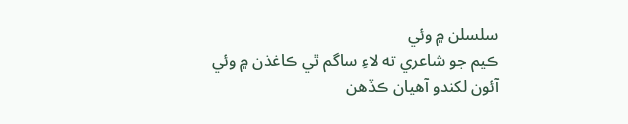سلسلن ۾ وئي
ڪيم جو شاعري ته لاءِ ساگم ٿي ڪاغذن ۾ وئي
آئون لکندو آهيان ڪڏهن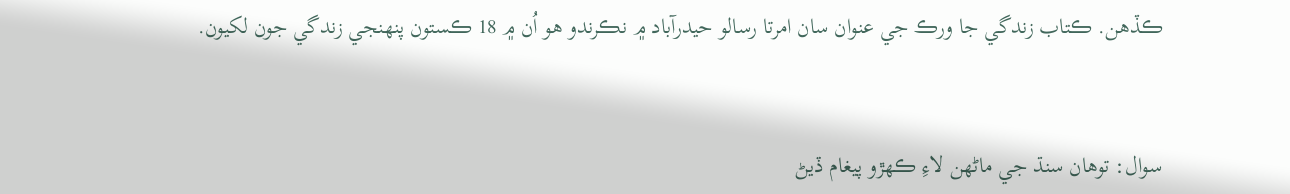ڪڏهن. ڪتاب زندگي جا ورڪ جي عنوان سان امرتا رسالو حيدرآباد ۾ نڪرندو هو اُن ۾ 18 ڪستون پنهنجي زندگي جون لکيون.


سوال: توهان سنڌ جي ماڻهن لاءِ ڪهڙو پيغام ڏيڻ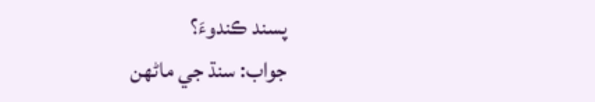پسند ڪندوءَ؟
جواب: سنڌ جي ماڻهن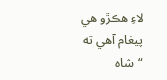لاءِ هڪڙو هي پيغام آهي ته “شاه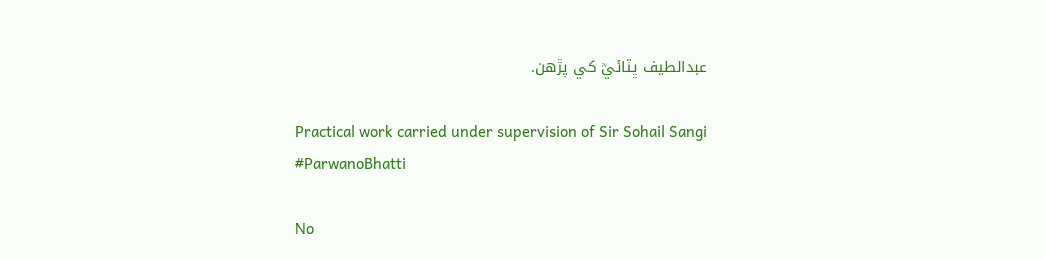عبدالطيف ڀٽائيؒ کي پڙهن.

Practical work carried under supervision of Sir Sohail Sangi
#ParwanoBhatti

No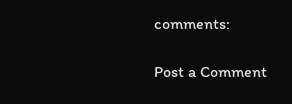comments:

Post a Comment